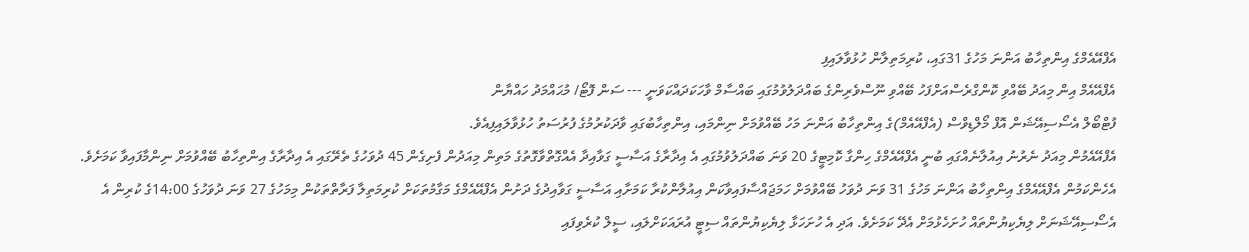އެފްއޭއެމްގެ އިންތިހާބު އަންނަ މަހުގެ 31ގައި، ކުރިމަތިލާން ހުޅުވާލައިފި
އެފްއޭއެމް އިން މިއަދު ބޭއްވި ކޮންގްރެސްއަށްފަހު ބޭއްވި ނޫސްވެރިންގެ ބައްދަލުވުމުގައި ބައްސާމް ވާހަކަދައްކަވަނީ --- ސަން ފޮޓޯ/ މުޙައްމަދު ހައްޔާން
ފުޓްބޯލް އެސޯސިއޭޝަން އޮފް މޯލްޑިވްސް (އެފްއޭއެމް)ގެ އިންތިހާބު އަންނަ މަހު ބޭއްވުމަށް ނިންމައި، އިންތިހާބުގައި ވާދަކުރުމުގެ ފުރުސަތު ހުޅުވާލައިފިއެވެ.
އެފްއޭއެމުން މިއަދު ނެރުނު އިއުލާނެއްގައި ބުނީ އެފްއޭއެމްގެ ހިންގާ ކޮމިޓީގެ 20 ވަނަ ބައްދަލުވުމުގައި އެ އިދާރާގެ އަސާސީ ގަވާއިދާ އެއްގޮތްވާގޮތުގެ މަތިން މިއަދުން ފެށިގެން 45 ދުވަހުގެ ތެރޭގައި އެ އިދާރާގެ އިންތިހާބު ބޭއްވުމަށް ނިންމާފައިވާ ކަމަށެވެ.
އެހެންކަމުން އެފްއޭއެމްގެ އިންތިހާބު އަންނަ މަހުގެ 31 ވަނަ ދުވަހު ބޭއްވުމަށް ހަމަޖައްސާފައިވާކަން އިއުލާންކުރާ ކަމަށާއި އަސާސީ ގަވާއިދުގެ ދަށުން އެފްއޭއެމްގެ މަގާމުތަކަށް ކުރިމަތިލާ ފަރާތްތަކުން މިމަހުގެ 27 ވަނަ ދުވަހުގެ 14:00ގެ ކުރިން އެ އެސޯސިއޭޝަނަށް ލިޔެކިޔުންތައް ހުށަހެޅުމަށް އެދޭ ކަމަށެވެ. އަދި އެ ހުށަހަޅާ ލިޔެކިޔުންތައް ސިޓީ އުރައަކަށްލައި، ސީލް ކުރެވިފައި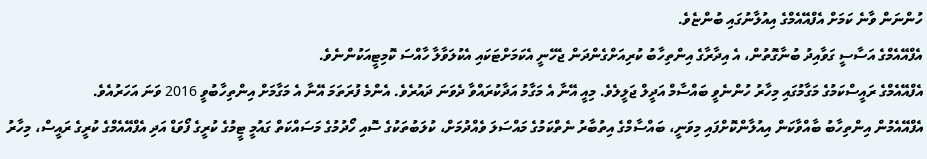ހުންނަން ވާނެ ކަމަށް އެފްއޭއެމްގެ އިއުލާނުގައި ބުންޏެވެ.
އެފްއޭއެމްގެ އަސާސީ ގަވާއިދު ބުނާގޮތުން، އެ އިދާރާގެ އިންތިހާބު ކުރިއަށްގެންދަން ޖެހޭނީ އެކަމަށްޓަކައި އެކުލަވާލާ ހާއްސަ ކޮމިޓީއަކުންނެވެ.
އެފްއޭއެމްގެ ރައީސްކަމުގެ މަގާމުގައި މިހާރު ހުންނެވީ ބައްސާމް އަދީލް ޖަލީލެވެ. މިއީ އޭނާ އެ މަގާމު އަދާކުރައްވާ ދެވަނަ ދައުރެވެ. އެންމެ ފުރަތަމަ އޭނާ އެ މަގާމަށް އިންތިހާބުވީ 2016 ވަނަ އަހަރުއެވެ.
އެފްއޭއެމުން އިންތިހާބު ބާއްވާކަން އިއުލާންކޮށްފައި މިވަނީ، ބައްސާމްގެ އިތުބާރު ނެތްކަމުގެ މައްސަލަ ވެއްދުމަށް، ކުލަބުތަކުގެ ސޮއި ހޯދުމުގެ މަސައްކަތް ގައުމީ ޓީމުގެ ކުރީގެ ފޯވަޑް އަދި އެފްއޭއެމްގެ ކުރީގެ ރައީސް، މިހާރު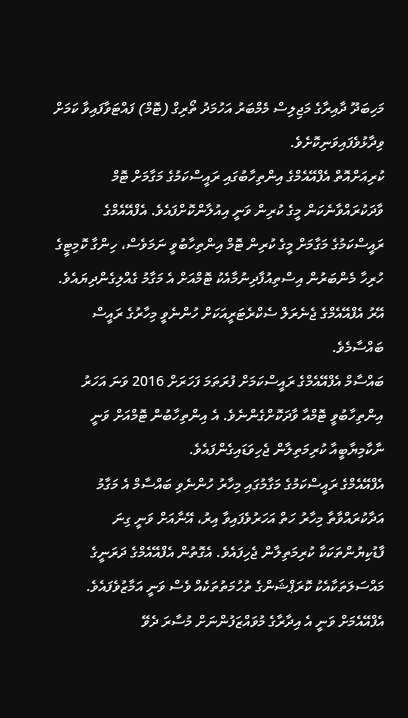މަހިބަދޫ ދާއިރާގެ މަޖިލިސް މެމްބަރު އަހުމަދު ތޯރިގް (ޓޮމް) ފައްޓަވާފައިވާ ކަމަށް ވިދާޅުވެފައިވަނިކޮށެވެ.
ކުރިއަށްއޮތް އެފްއޭއެމްގެ އިންތިހާބުގައި ރައީސްކަމުގެ މަގާމަށް ޓޮމް ވާދަކުރައްވާނެކަން މީގެ ކުރިން ވަނީ އިއުލާންކޮށްފައެވެ. އެފްއޭއެމްގެ ރައީސްކަމުގެ މަގާމަށް މީގެ ކުރިން ޓޮމް އިންތިހާބުވީ ނަމަވެސް، ހިންގާ ކޮމިޓީގެ ހުރިހާ މެންބަރުން އިސްތިއުފާދިނުމާއެކު ޓޮމްއަށް އެ މަގާމު ގެއްލިގެންދިޔައެވެ. އޭރު އެފްއޭއެމްގެ ޖެނެރަލް ސެކްރެޓަރީއަކަށް ހުންނެވީ މިހާރުގެ ރައީސް ބައްސާމެވެ.
ބައްސާމް އެފްއޭއެމްގެ ރައީސްކަމަށް ފުރަތަމަ ފަހަރަށް 2016 ވަނަ އަހަރު އިންތިހާބުވީ ޓޮމްއާ ވާދަކޮށްގެންނެވެ. އެ އިންތިހާބުން ޓޮމްއަށް ވަނީ ނާކާމިޔާބީއާ ކުރިމަތިލާން ޖެހިވަޑައިގެންފައެވެ.
އެފްއޭއެމްގެ ރައީސްކަމުގެ މަގާމުގައި މިހާރު ހުންނެވި ބައްސާމް އެ މަގާމު އަދާކުރައްވާތާ މިހާރު ހަތް އަހަރުވެފައިވާ އިރު، އޭނާއަށް ވަނީ ގިނަ ފާޑުކިޔުންތަކަކާ ކުރިމަތިލާން ޖެހިފައެވެ. އެގޮތުން އެފްއޭއެމްގެ ދަރަނީގެ މައްސަލަތަކާއެކު ކޮރަޕްޝަންގެ ތުހުމަތުތަކެއް ވެސް ވަނީ އަމާޒުވެފައެވެ.
އެފްއޭއެމަށް ވަނީ އެ އިދާރާގެ މުވައްޒަފުންނަށް މުސާރަ ދެވޭ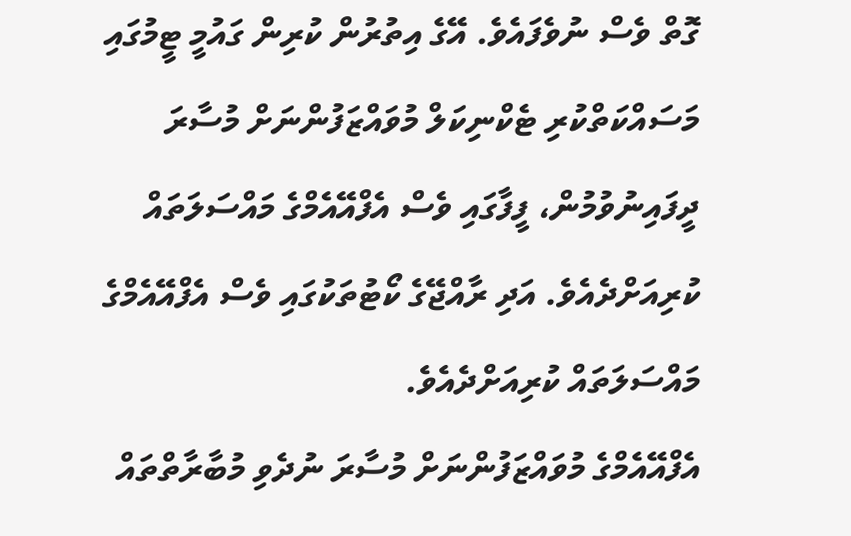ގޮތް ވެސް ނުވެފައެވެ. އޭގެ އިތުރުން ކުރިން ގައުމީ ޓީމުގައި މަސައްކަތްކުރި ޓެކްނިކަލް މުވައްޒަފުންނަށް މުސާރަ ދީފައިނުވުމުން، ފީފާގައި ވެސް އެފްއޭއެމްގެ މައްސަލަތައް ކުރިއަށްދެއެވެ. އަދި ރާއްޖޭގެ ކޯޓުތަކުގައި ވެސް އެފްއޭއެމްގެ މައްސަލަތައް ކުރިއަށްދެއެވެ.
އެފްއޭއެމްގެ މުވައްޒަފުންނަށް މުސާރަ ނުދެވި މުބާރާތްތައް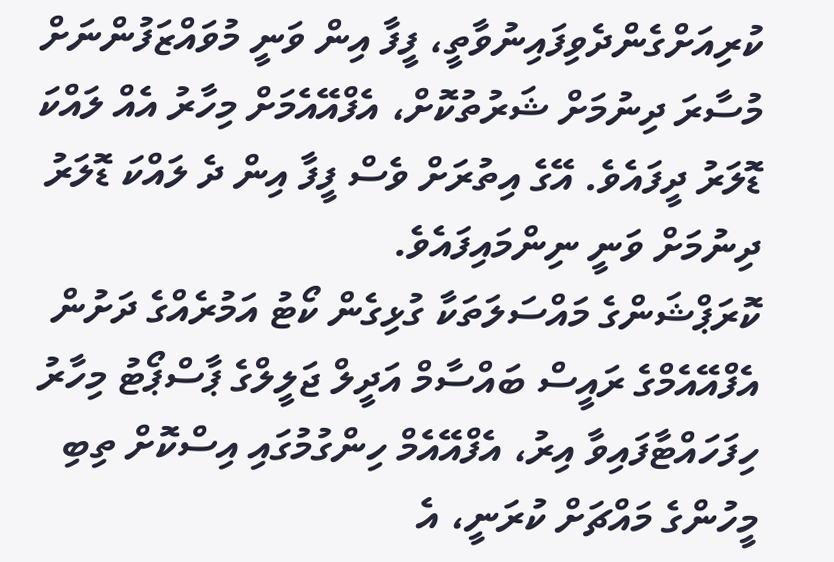ކުރިއަށްގެންދެވިފައިނުވާތީ، ފީފާ އިން ވަނީ މުވައްޒަފުންނަށް މުސާރަ ދިނުމަށް ޝަރުތުކޮށް، އެފްއޭއެމަށް މިހާރު އެއް ލައްކަ ޑޮލަރު ދީފައެވެ. އޭގެ އިތުރަށް ވެސް ފީފާ އިން ދެ ލައްކަ ޑޮލަރު ދިނުމަށް ވަނީ ނިންމައިފައެވެ.
ކޮރަޕްޝަންގެ މައްސަލަތަކާ ގުޅިގެން ކޯޓު އަމުރެއްގެ ދަށުން އެފްއޭއެމްގެ ރައީސް ބައްސާމް އަދީލް ޖަލީލްގެ ޕާސްޕޯޓު މިހާރު ހިފަހައްޓާފައިވާ އިރު، އެފްއޭއެމް ހިންގުމުގައި އިސްކޮށް ތިބި މީހުންގެ މައްޗަށް ކުރަނީ، އެ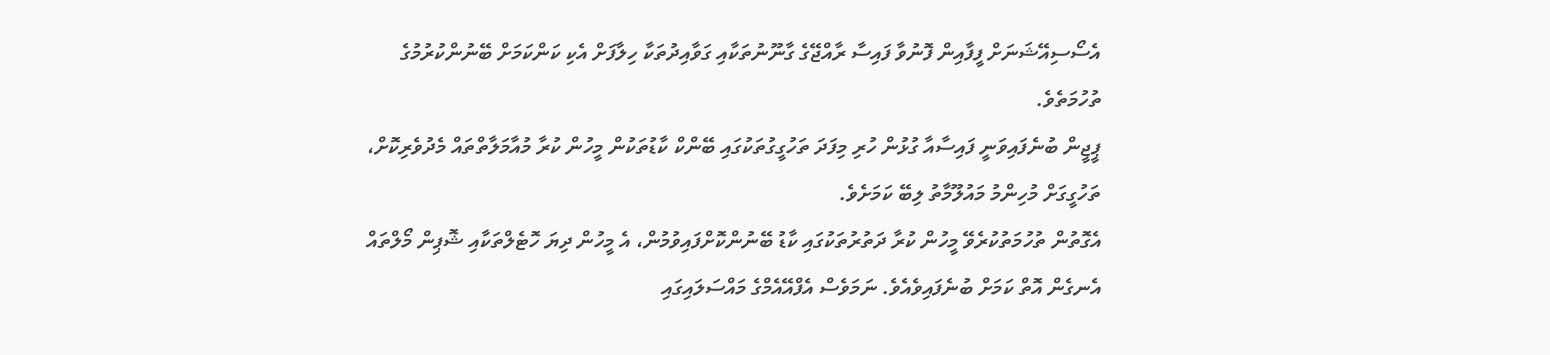އެސޯސިއޭޝަނަށް ފީފާއިން ފޮނުވާ ފައިސާ ރާއްޖޭގެ ގާނޫނުތަކާއި ގަވާއިދުތަކާ ހިލާފަށް އެކި ކަންކަމަށް ބޭނުންކުރުމުގެ ތުހުމަތެވެ.
ޕީޖީން ބުނެފައިވަނީ ފައިސާއާ ގުޅުން ހުރި މިފަދަ ތަހުގީގުތަކުގައި ބޭންކް ކާޑުތަކުން މީހުން ކުރާ މުއާމަލާތްތައް މެދުވެރިކޮށް، ތަހުގީގަށް މުހިންމު މައުލޫމާތު ލިބޭ ކަމަށެވެ.
އެގޮތުން ތުހުމަތުކުރެވޭ މީހުން ކުރާ ދަތުރުތަކުގައި ކާޑު ބޭނުންކޮށްފައިވުމުން، އެ މީހުން ދިޔަ ހޮޓެލްތަކާއި ޝޮޕިން މޯލްތައް އެނގެން އޮތް ކަމަށް ބުނެފައިވެއެވެ. ނަމަވެސް އެފްއޭއެމްގެ މައްސަލައިގައި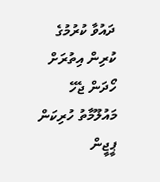ދައުވާ ކުރުމުގެ ކުރިން އިތުރަށް ހޯދަން ޖެހޭ މައުލޫމާތު ހުރިކަން ޕީޖީން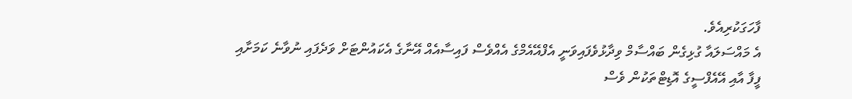ފާހަގަކުރިއެވެ.
އެ މައްސަލައާ ގުޅިގެން ބައްސާމް ވިދާޅުވެފައިވަނީ އެފްއޭއެމްގެ އެއްވެސް ފައިސާއެއް އޭނާގެ އެކައުންޓަށް ވަދެފައި ނުވާނެ ކަމަށާއި ފީފާ އާއި އޭއެފްސީގެ އޮޑިޓްތަކުން ވެސް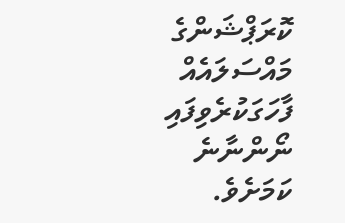ކޮރަޕްޝަންގެ މައްސަލައެއް ފާހަގަކުރެވިފައި ނޯންނާނެ ކަމަށެވެ.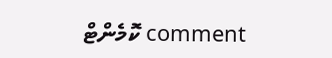comment ކޮމެންޓް